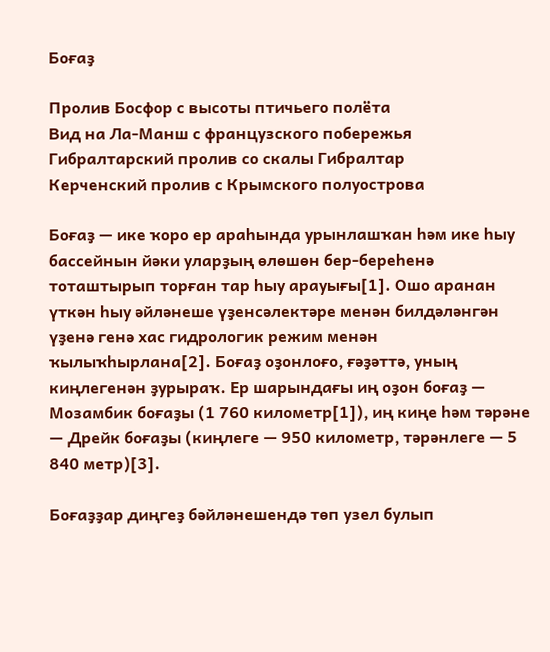Боғаҙ

Пролив Босфор с высоты птичьего полёта
Вид на Ла-Манш с французского побережья
Гибралтарский пролив со скалы Гибралтар
Керченский пролив с Крымского полуострова

Боғаҙ — ике ҡоро ер араһында урынлашҡан һәм ике һыу бассейнын йәки уларҙың өлөшөн бер-береһенә тоташтырып торған тар һыу арауығы[1]. Ошо аранан үткән һыу әйләнеше үҙенсәлектәре менән билдәләнгән үҙенә генә хас гидрологик режим менән ҡылыҡһырлана[2]. Боғаҙ оҙонлоғо, ғәҙәттә, уның киңлегенән ҙурыраҡ. Ер шарындағы иң оҙон боғаҙ — Мозамбик боғаҙы (1 760 километр[1]), иң киңе һәм тәрәне — Дрейк боғаҙы (киңлеге — 950 километр, тәрәнлеге — 5 840 метр)[3].

Боғаҙҙар диңгеҙ бәйләнешендә төп узел булып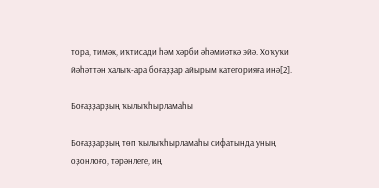тора, тимәк, иҡтисади һәм хәрби әһәмиәткә эйә. Хоҡуҡи йәһәттән халыҡ-ара боғаҙҙар айырым категорияға инә[2].

Боғаҙҙарҙың ҡылыҡһырламаһы

Боғаҙҙарҙың төп ҡылыҡһырламаһы сифатында уның оҙонлоғо, тәрәнлеге, иң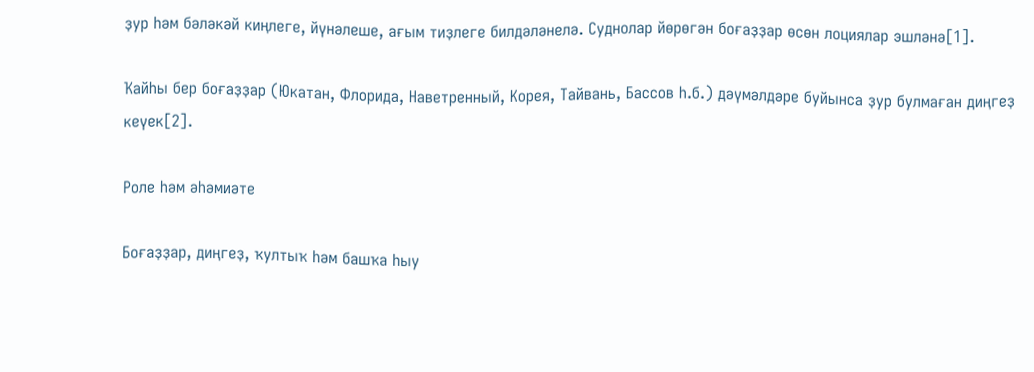ҙур һәм бәләкәй киңлеге, йүнәлеше, ағым тиҙлеге билдәләнелә. Суднолар йөрөгән боғаҙҙар өсөн лоциялар эшләнә[1].

Ҡайһы бер боғаҙҙар (Юкатан, Флорида, Наветренный, Корея, Тайвань, Бассов һ.б.) дәүмәлдәре буйынса ҙур булмаған диңгеҙ кеүек[2].

Роле һәм әһәмиәте

Боғаҙҙар, диңгеҙ, ҡултыҡ һәм башҡа һыу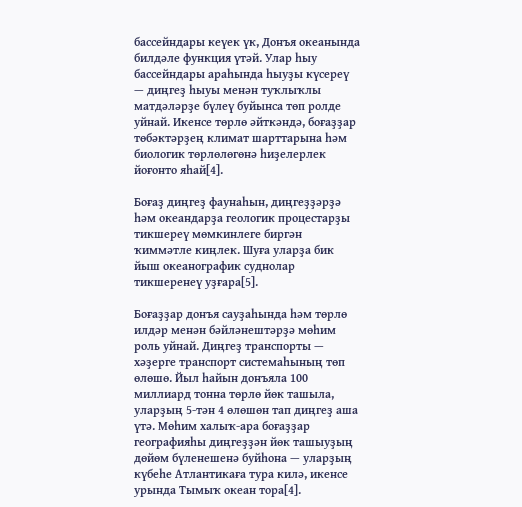бассейндары кеүек үк, Донъя океанында билдәле функция үтәй. Улар һыу бассейндары араһында һыуҙы күсереү — диңгеҙ һыуы менән туҡлыҡлы матдәләрҙе бүлеү буйынса төп ролде уйнай. Икенсе төрлө әйткәндә, боғаҙҙар төбәктәрҙең климат шарттарына һәм биологик төрлөлөгөнә һиҙелерлек йоғонто яһай[4].

Боғаҙ диңгеҙ фаунаһын, диңгеҙҙәрҙә һәм океандарҙа геологик процестарҙы тикшереү мөмкинлеге биргән ҡиммәтле киңлек. Шуға уларҙа бик йыш океанографик суднолар тикшеренеү уҙғара[5].

Боғаҙҙар донъя сауҙаһында һәм төрлө илдәр менән бәйләнештәрҙә мөһим роль уйнай. Диңгеҙ транспорты — хәҙерге транспорт системаһының төп өлөшө. Йыл һайын донъяла 100 миллиард тонна төрлө йөк ташыла, уларҙың 5-тән 4 өлөшөн тап диңгеҙ аша үтә. Мөһим халыҡ-ара боғаҙҙар географияһы диңгеҙҙән йөк ташыуҙың дөйөм бүленешенә буйһона — уларҙың күбеһе Атлантикаға тура килә, икенсе урында Тымыҡ океан тора[4].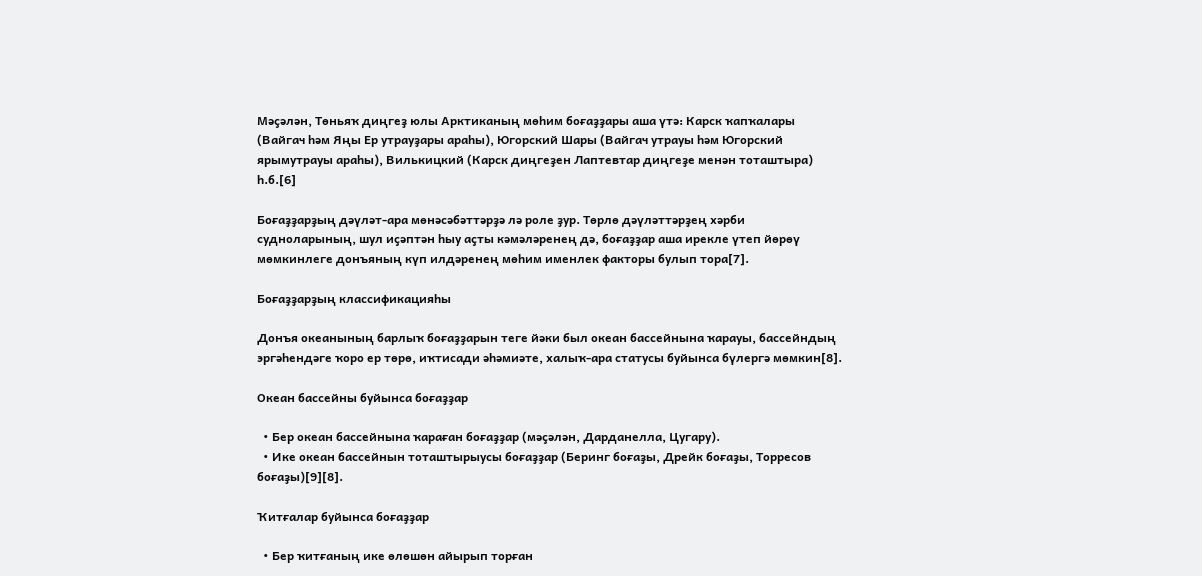Мәҫәлән, Төньяҡ диңгеҙ юлы Арктиканың мөһим боғаҙҙары аша үтә: Карск ҡапҡалары (Вайгач һәм Яңы Ер утрауҙары араһы), Югорский Шары (Вайгач утрауы һәм Югорский ярымутрауы араһы), Вилькицкий (Карск диңгеҙен Лаптевтар диңгеҙе менән тоташтыра) һ.б.[6]

Боғаҙҙарҙың дәүләт-ара мөнәсәбәттәрҙә лә роле ҙур. Төрлө дәүләттәрҙең хәрби судноларының, шул иҫәптән һыу аҫты кәмәләренең дә, боғаҙҙар аша ирекле үтеп йөрөү мөмкинлеге донъяның күп илдәренең мөһим именлек факторы булып тора[7].

Боғаҙҙарҙың классификацияһы

Донъя океанының барлыҡ боғаҙҙарын теге йәки был океан бассейнына ҡарауы, бассейндың эргәһендәге ҡоро ер төрө, иҡтисади әһәмиәте, халыҡ-ара статусы буйынса бүлергә мөмкин[8].

Океан бассейны буйынса боғаҙҙар

  • Бер океан бассейнына ҡараған боғаҙҙар (мәҫәлән, Дарданелла, Цугару).
  • Ике океан бассейнын тоташтырыусы боғаҙҙар (Беринг боғаҙы, Дрейк боғаҙы, Торресов боғаҙы)[9][8].

Ҡитғалар буйынса боғаҙҙар

  • Бер ҡитғаның ике өлөшөн айырып торған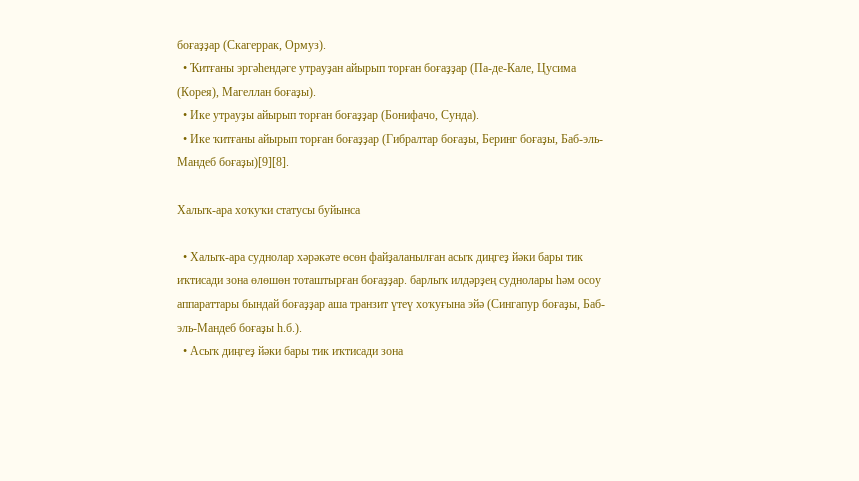боғаҙҙар (Скагеррак, Ормуз).
  • Ҡитғаны эргәһендәге утрауҙан айырып торған боғаҙҙар (Па-де-Кале, Цусима (Корея), Магеллан боғаҙы).
  • Ике утрауҙы айырып торған боғаҙҙар (Бонифачо, Сунда).
  • Ике ҡитғаны айырып торған боғаҙҙар (Гибралтар боғаҙы, Беринг боғаҙы, Баб-эль-Мандеб боғаҙы)[9][8].

Халыҡ-ара хоҡуҡи статусы буйынса

  • Халыҡ-ара суднолар хәрәкәте өсөн файҙаланылған асыҡ диңгеҙ йәки бары тик иҡтисади зона өлөшөн тоташтырған боғаҙҙар. барлыҡ илдәрҙең суднолары һәм осоу аппараттары бындай боғаҙҙар аша транзит үтеү хоҡуғына эйә (Сингапур боғаҙы, Баб-эль-Мандеб боғаҙы һ.б.).
  • Асыҡ диңгеҙ йәки бары тик иҡтисади зона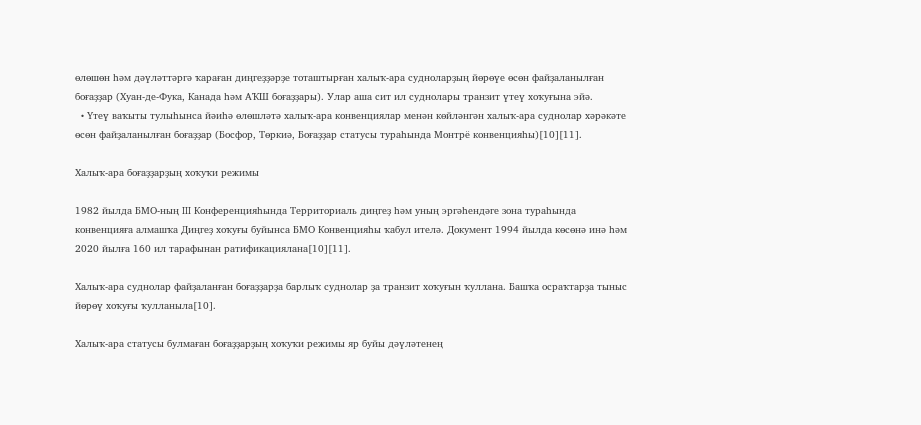өлөшөн һәм дәүләттәргә ҡараған диңгеҙҙәрҙе тоташтырған халыҡ-ара судноларҙың йөрөүе өсөн файҙаланылған боғаҙҙар (Хуан-де-Фука, Канада һәм АҠШ боғаҙҙары). Улар аша сит ил суднолары транзит үтеү хоҡуғына эйә.
  • Үтеү ваҡыты тулыһынса йәиһә өлөшләтә халыҡ-ара конвенциялар менән көйләнгән халыҡ-ара суднолар хәрәкәте өсөн файҙаланылған боғаҙҙар (Босфор, Төркиә, Боғаҙҙар статусы тураһында Монтрё конвенцияһы)[10][11].

Халыҡ-ара боғаҙҙарҙың хоҡуҡи режимы

1982 йылда БМО-ның III Конференцияһында Территориаль диңгеҙ һәм уның эргәһендәге зона тураһында конвенцияға алмашҡа Диңгеҙ хоҡуғы буйынса БМО Конвенцияһы ҡабул ителә. Документ 1994 йылда көсөнә инә һәм 2020 йылға 160 ил тарафынан ратификациялана[10][11].

Халыҡ-ара суднолар файҙаланған боғаҙҙарҙа барлыҡ суднолар ҙа транзит хоҡуғын ҡуллана. Башҡа осраҡтарҙа тыныс йөрөү хоҡуғы ҡулланыла[10].

Халыҡ-ара статусы булмаған боғаҙҙарҙың хоҡуҡи режимы яр буйы дәүләтенең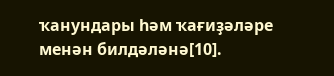ҡанундары һәм ҡағиҙәләре менән билдәләнә[10].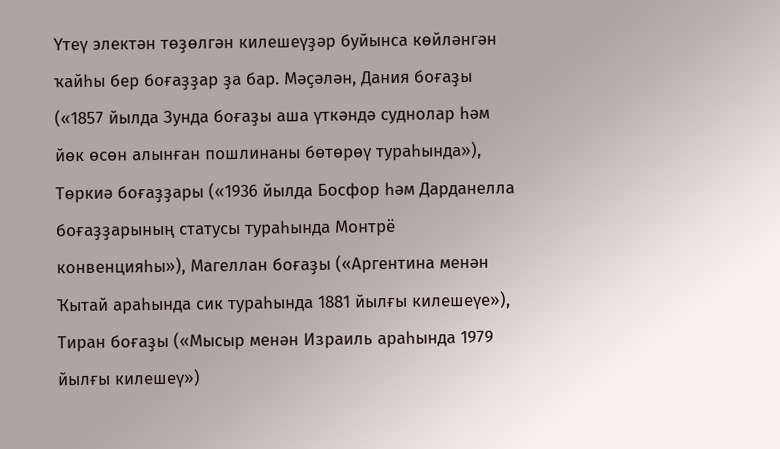Үтеү электән төҙөлгән килешеүҙәр буйынса көйләнгән ҡайһы бер боғаҙҙар ҙа бар. Мәҫәлән, Дания боғаҙы («1857 йылда Зунда боғаҙы аша үткәндә суднолар һәм йөк өсөн алынған пошлинаны бөтөрөү тураһында»), Төркиә боғаҙҙары («1936 йылда Босфор һәм Дарданелла боғаҙҙарының статусы тураһында Монтрё конвенцияһы»), Магеллан боғаҙы («Аргентина менән Ҡытай араһында сик тураһында 1881 йылғы килешеүе»), Тиран боғаҙы («Мысыр менән Израиль араһында 1979 йылғы килешеү»)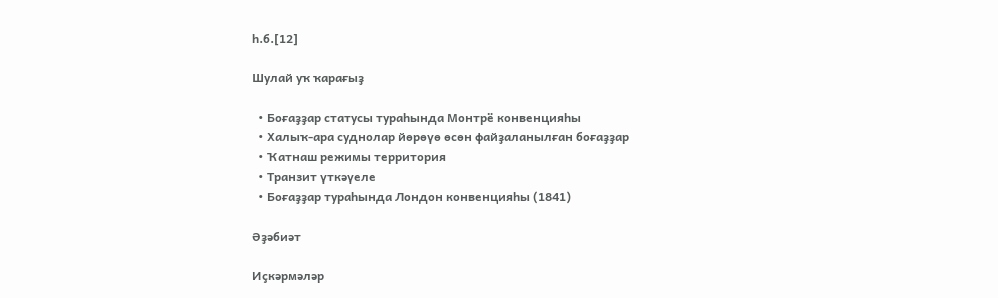һ.б.[12]

Шулай уҡ ҡарағыҙ

  • Боғаҙҙар статусы тураһында Монтрё конвенцияһы
  • Халыҡ-ара суднолар йөрөүө өсөн файҙаланылған боғаҙҙар
  • Ҡатнаш режимы территория
  • Транзит үткәүеле
  • Боғаҙҙар тураһында Лондон конвенцияһы (1841)

Әҙәбиәт

Иҫкәрмәләр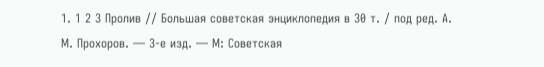1. 1 2 3 Пролив // Большая советская энциклопедия в 30 т. / под ред. А. М. Прохоров. — 3-е изд. — М: Советская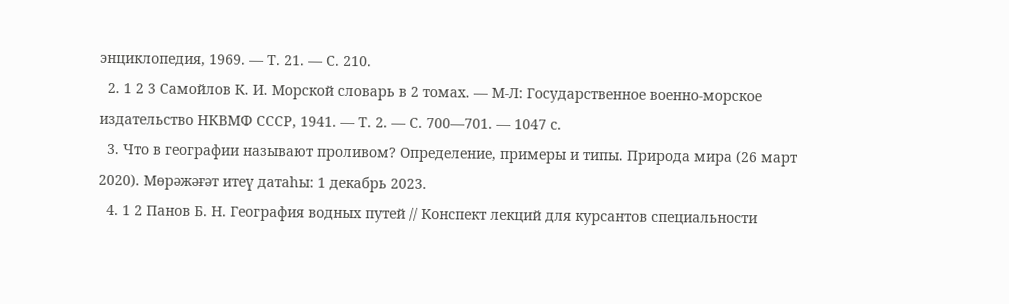энциклопедия, 1969. — Т. 21. — С. 210.
  2. 1 2 3 Самойлов К. И. Морской словарь в 2 томах. — М-Л: Государственное военно-морское издательство НКВМФ СССР, 1941. — Т. 2. — С. 700—701. — 1047 с.
  3. Что в географии называют проливом? Определение, примеры и типы. Природа мира (26 март 2020). Мөрәжәғәт итеү датаһы: 1 декабрь 2023.
  4. 1 2 Панов Б. Н. География водных путей // Конспект лекций для курсантов специальности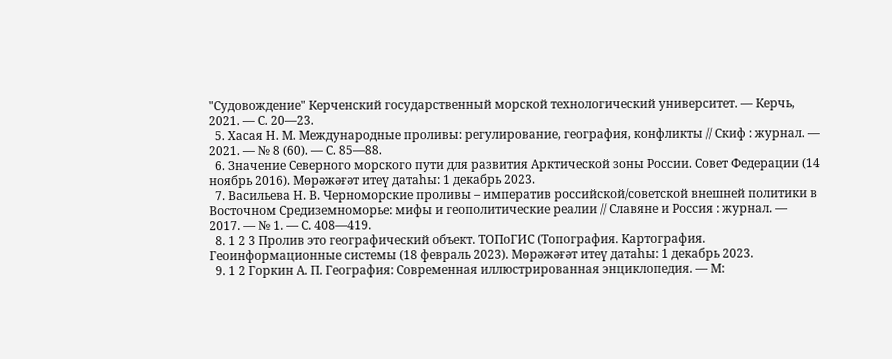"Судовождение" Керченский государственный морской технологический университет. — Керчь, 2021. — С. 20—23.
  5. Хасая Н. М. Международные проливы: регулирование, география, конфликты // Скиф : журнал. — 2021. — № 8 (60). — С. 85—88.
  6. Значение Северного морского пути для развития Арктической зоны России. Совет Федерации (14 ноябрь 2016). Мөрәжәғәт итеү датаһы: 1 декабрь 2023.
  7. Васильева Н. В. Черноморские проливы – императив российской/советской внешней политики в Восточном Средиземноморье: мифы и геополитические реалии // Славяне и Россия : журнал. — 2017. — № 1. — С. 408—419.
  8. 1 2 3 Пролив это географический объект. ТОПоГИС (Топография. Картография. Геоинформационные системы (18 февраль 2023). Мөрәжәғәт итеү датаһы: 1 декабрь 2023.
  9. 1 2 Горкин А. П. География: Современная иллюстрированная энциклопедия. — М: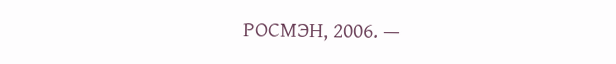РОСМЭН, 2006. —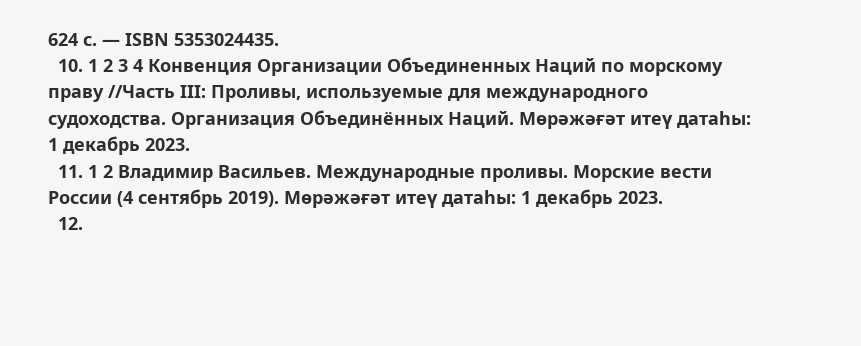624 с. — ISBN 5353024435.
  10. 1 2 3 4 Конвенция Организации Объединенных Наций по морскому праву //Часть III: Проливы, используемые для международного судоходства. Организация Объединённых Наций. Мөрәжәғәт итеү датаһы: 1 декабрь 2023.
  11. 1 2 Владимир Васильев. Международные проливы. Морские вести России (4 сентябрь 2019). Мөрәжәғәт итеү датаһы: 1 декабрь 2023.
  12.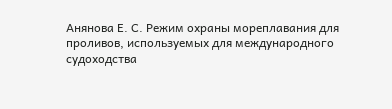Анянова Е. С. Режим охраны мореплавания для проливов, используемых для международного судоходства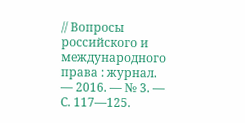// Вопросы российского и международного права : журнал. — 2016. — № 3. — С. 117—125.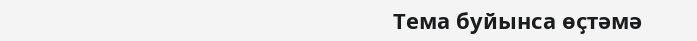Тема буйынса өҫтәмә